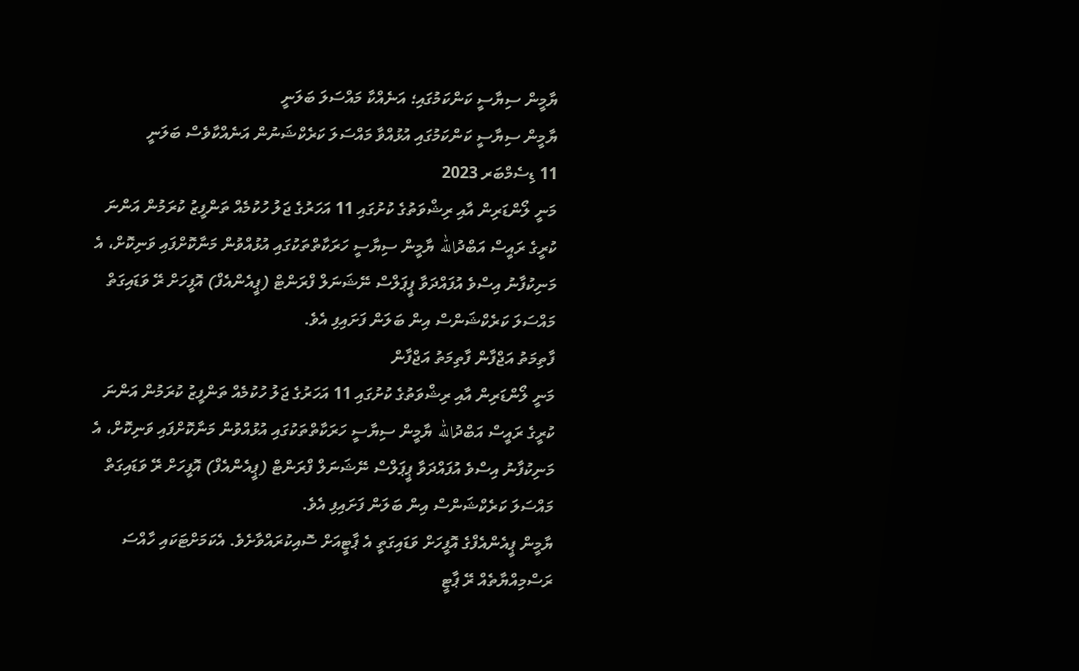ޔާމީން ސިޔާސީ ކަންކަމުގައި؛ އަނެއްކާ މައްސަލަ ބަލަނީ
ޔާމީން ސިޔާސީ ކަންކަމުގައި އުޅުއްވާ މައްސަލަ ކަރެކްޝަނުން އަނެއްކާވެސް ބަލަނީ
11 ޑިސެމްބަރ 2023
މަނީ ލޯންޑަރިން އާއި ރިޝްވަތުގެ ކުށުގައި 11 އަހަރުގެ ޖަލު ހުކުމެއް ތަންފީޒު ކުރަމުން އަންނަ ކުރީގެ ރައީސް އަބްދުالله ޔާމީން ސިޔާސީ ހަރަކާތްތަކުގައި އުޅުއްވުން މަނާކޮށްފައި ވަނިކޮށް، އެ މަނިކުފާނު އިސްވެ އުފައްދަވާ ޕީޕަލްސް ނޭޝަނަލް ފްރަންޓް (ޕީއެންއެފް) އޮފީހަށް ރޭ ވަޑައިގަތް މައްސަލަ ކަރެކްޝަންސް އިން ބަލަން ފަށައިފި އެވެ.
ފާތިމަތު އަޖްފާން ފާތިމަތު އަޖްފާން
މަނީ ލޯންޑަރިން އާއި ރިޝްވަތުގެ ކުށުގައި 11 އަހަރުގެ ޖަލު ހުކުމެއް ތަންފީޒު ކުރަމުން އަންނަ ކުރީގެ ރައީސް އަބްދުالله ޔާމީން ސިޔާސީ ހަރަކާތްތަކުގައި އުޅުއްވުން މަނާކޮށްފައި ވަނިކޮށް، އެ މަނިކުފާނު އިސްވެ އުފައްދަވާ ޕީޕަލްސް ނޭޝަނަލް ފްރަންޓް (ޕީއެންއެފް) އޮފީހަށް ރޭ ވަޑައިގަތް މައްސަލަ ކަރެކްޝަންސް އިން ބަލަން ފަށައިފި އެވެ.
ޔާމީން ޕީއެންއެފްގެ އޮފީހަށް ވަޑައިގަތީ އެ ޕާޓީއަށް ސޮއިކުރައްވާށެވެ. އެކަމަށްޓަކައި ހާއްސަ ރަސްމިއްޔާތެއް ރޭ ޕާޓީ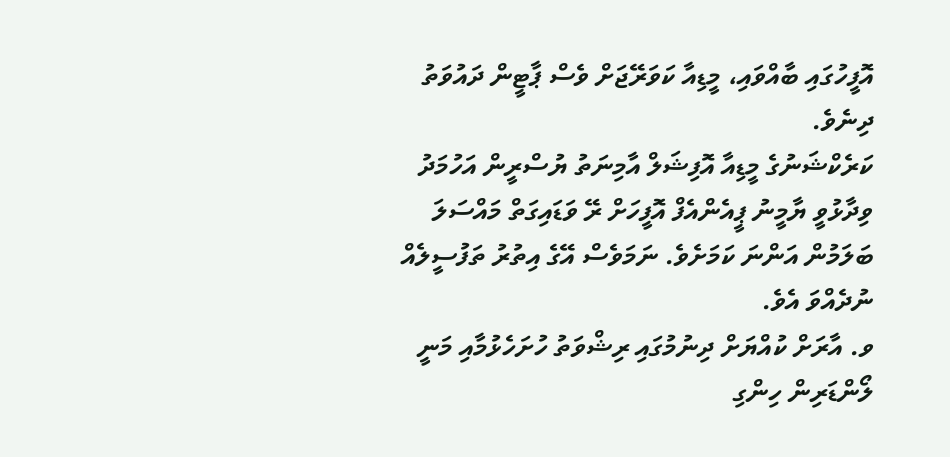އޮފީހުގައި ބާއްވައި، މީޑިއާ ކަވަރޭޖަށް ވެސް ޕާޓީން ދައުވަތު ދިނެވެ.
ކަރެކްޝަނުގެ މީޑިއާ އޮފިޝަލް އާމިނަތު ޔުސްރީން އަހުމަދު ވިދާޅުވީ ޔާމީނު ޕީއެންއެފް އޮފީހަށް ރޭ ވަޑައިގަތް މައްސަލަ ބަލަމުން އަންނަ ކަމަށެވެ. ނަމަވެސް އޭގެ އިތުރު ތަފުސީލެއް ނުދެއްވަ އެވެ.
ވ. އާރަށް ކުއްޔަށް ދިނުމުގައި ރިޝްވަތު ހުށަހެޅުމާއި މަނީ ލޯންޑަރިން ހިންގި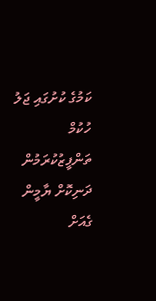ކަމުގެ ކުށުގައި ޖަލު ހުކުމް ތަންފީޒުކުރަމުން ދަނިކޮށް ޔާމީން ގެއަށް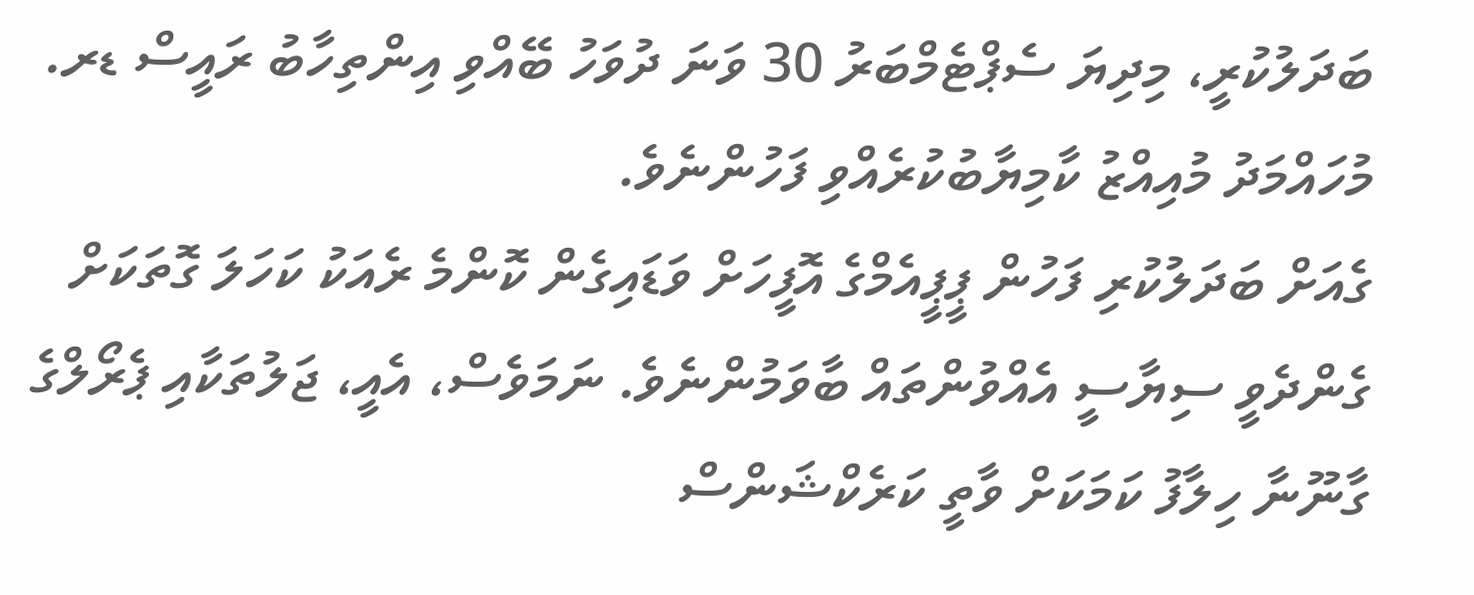ބަދަލުކުރީ، މިދިޔަ ސެޕްޓެމްބަރު 30 ވަނަ ދުވަހު ބޭއްވި އިންތިހާބު ރައީސް ޑރ. މުހައްމަދު މުއިއްޒު ކާމިޔާބުކުރެއްވި ފަހުންނެވެ.
ގެއަށް ބަދަލުކުރި ފަހުން ޕީޕީއެމްގެ އޮފީހަށް ވަޑައިގެން ކޮންމެ ރެއަކު ކަހަލަ ގޮތަކަށް ގެންދެވީ ސިޔާސީ އެއްވުންތައް ބާވަމުންނެވެ. ނަމަވެސް، އެއީ، ޖަލުތަކާއި ޕެރޯލްގެ ގާނޫނާ ހިލާފު ކަމަކަށް ވާތީ ކަރެކްޝަންސް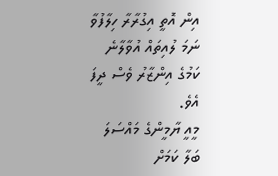އިން އޮތީ އިގުރާރާ ހިލާފުވާ ނަމަ ލުއިތައް އުވާލާނެ ކަމުގެ އިންޒާރު ވެސް ދީފަ އެވެ.
މީއީ ޔާމީންގެ މައްސަލަ ބަލާ ކަމަށް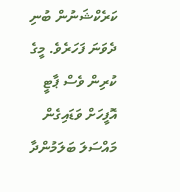ކަރެކްޝަނުން ބުނި ދެވަނަ ފަހަރެވެ. މީގެ ކުރިން ވެސް ޕާޓީ އޮފީހަށް ވަޑައިގެން މައްސަލަ ބަލަމުންދާ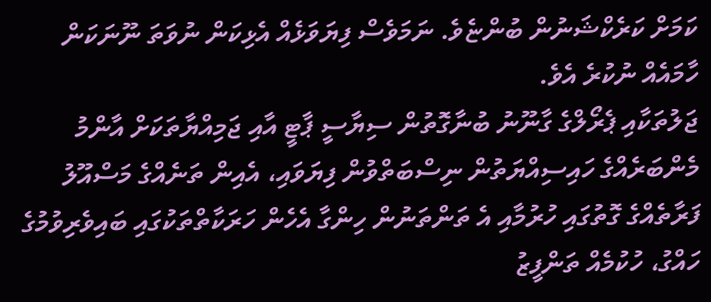ކަމަށް ކަރެކްޝަނުން ބުންޏެވެ. ނަމަވެސް ފިޔަވަޅެއް އެޅިކަން ނުވަތަ ނޫނަކަން ހާމައެއް ނުކުރެ އެވެ.
ޖަލުތަކާއި ޕެރޯލްގެ ގާނޫނު ބުނާގޮތުން ސިޔާސީ ޕާޓީ އާއި ޖަމިއްޔާތަކަށް އާންމު މެންބަރެއްގެ ހައިސިއްޔަތުން ނިސްބަތްވުން ފިޔަވައި، އެއިން ތަނެއްގެ މަސްއޫލު ފަރާތެއްގެ ގޮތުގައި ހުރުމާއި އެ ތަންތަނުން ހިންގާ އެހެން ހަރަކާތްތަކުގައި ބައިވެރިވުމުގެ ހައްގު، ހުކުމެއް ތަންފީޒު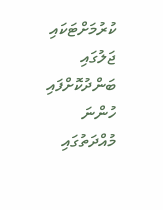ކުރުމަށްޓަކައި ޖަލުގައި ބަންދުކޮށްފައި ހުންނަ މުއްދަތުގައި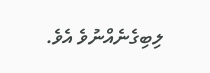ލިބިގެނެއްނުވެ އެވެ.